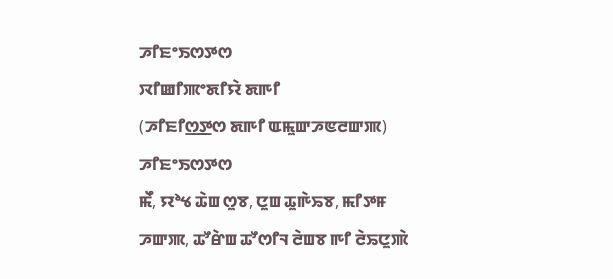ꯍꯤꯐꯦꯏꯁꯇꯁ
ꯋꯤꯀꯤꯄꯦꯗꯤꯌꯥ ꯗꯒꯤ
(ꯍꯤꯐꯤꯁ꯭ꯇꯁ ꯗꯒꯤ ꯑꯃꯨꯛꯍꯟꯂꯛꯄ)
ꯍꯤꯐꯦꯏꯁꯇꯁ
ꯃꯩ, ꯌꯣꯠ ꯊꯥꯡ ꯁꯨꯕ, ꯅꯨꯡ ꯊꯨꯒꯥꯢꯕ, ꯃꯤꯇꯝ ꯍꯛꯄ, ꯊꯧꯔꯥꯡ ꯊꯧꯁꯤꯜ ꯂꯥꯡꯕ ꯒꯤ ꯂꯥꯢꯅꯨꯄꯥ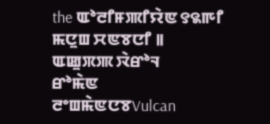the ꯑꯣꯂꯤꯝꯄꯤꯌꯥꯟ ꯱꯲ꯒꯤ ꯃꯅꯨꯡ ꯆꯟꯕꯅꯤ ꯫
ꯑꯀꯨꯞꯄ ꯋꯥꯔꯣꯜ
ꯔꯣꯃꯥꯟ ꯂꯦꯡꯃꯥꯟꯅꯕVulcan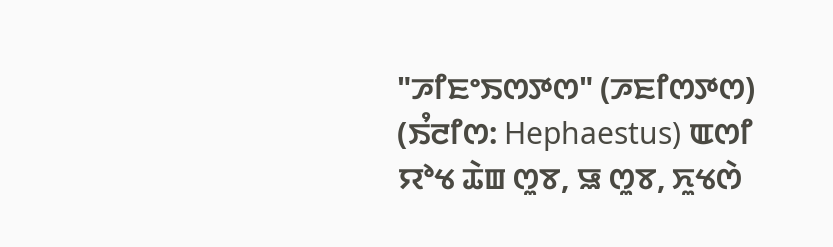"ꯍꯤꯐꯦꯏꯁꯇꯁ" (ꯍꯐꯤꯁꯇꯁ) (ꯏꯪꯂꯤꯁ: Hephaestus) ꯑꯁꯤ ꯌꯣꯠ ꯊꯥꯡ ꯁꯨꯕ, ꯎ ꯁꯨꯕ, ꯈꯨꯠꯁꯥ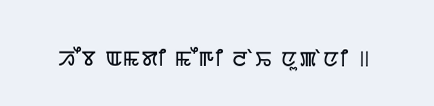ꯍꯩꯕ ꯑꯃꯗꯤ ꯃꯩꯒꯤ ꯂꯥꯢ ꯅꯨꯄꯥꯅꯤ ꯫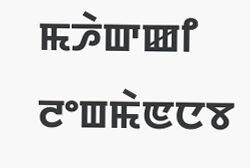ꯃꯍꯥꯛꯀꯤ ꯂꯦꯡꯃꯥꯟꯅꯕ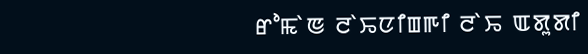ꯔꯣꯃꯥꯟ ꯂꯥꯢꯅꯤꯡꯒꯤ ꯂꯥꯢ ꯑꯗꯨꯗꯤ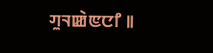ꯚꯨꯜꯀꯥꯟꯅꯤ ꯫